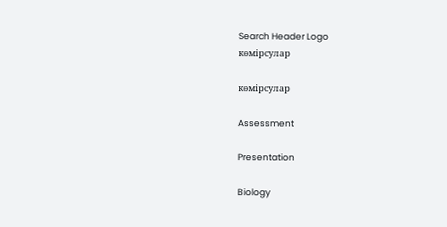Search Header Logo
көмірсулар

көмірсулар

Assessment

Presentation

Biology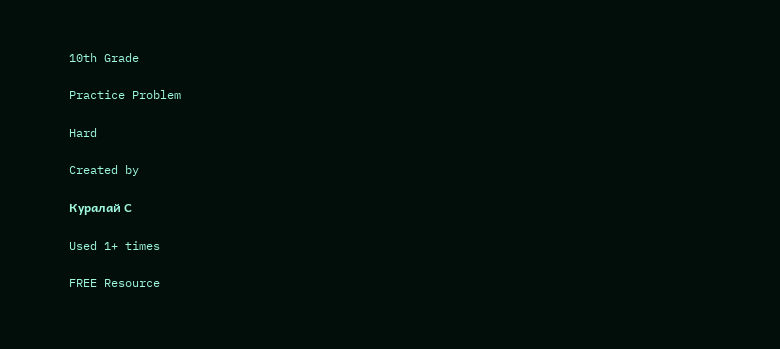10th Grade

Practice Problem

Hard

Created by

Куралай С

Used 1+ times

FREE Resource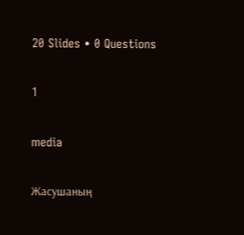20 Slides • 0 Questions

1

media

Жасушаның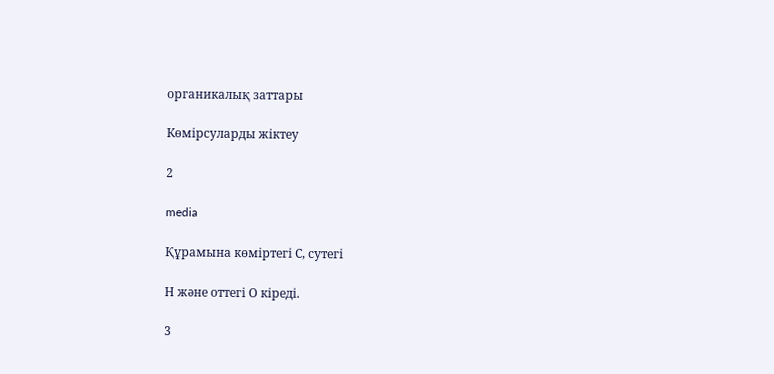органикалық заттары

Көмірсуларды жіктеу

2

media

Құрамына көміртегі С, сутегі

Н және оттегі О кіреді.

3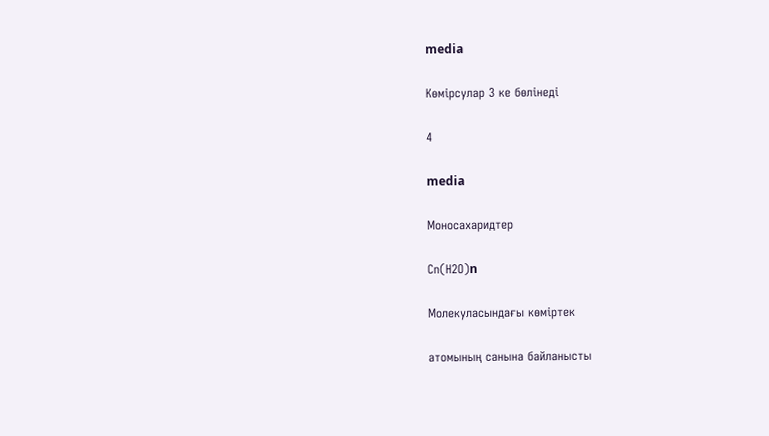media

Көмірсулар 3 ке бөлінеді

4

media

Моносахаридтер

Сn(Н2О)n

Молекуласындағы көміртек

атомының санына байланысты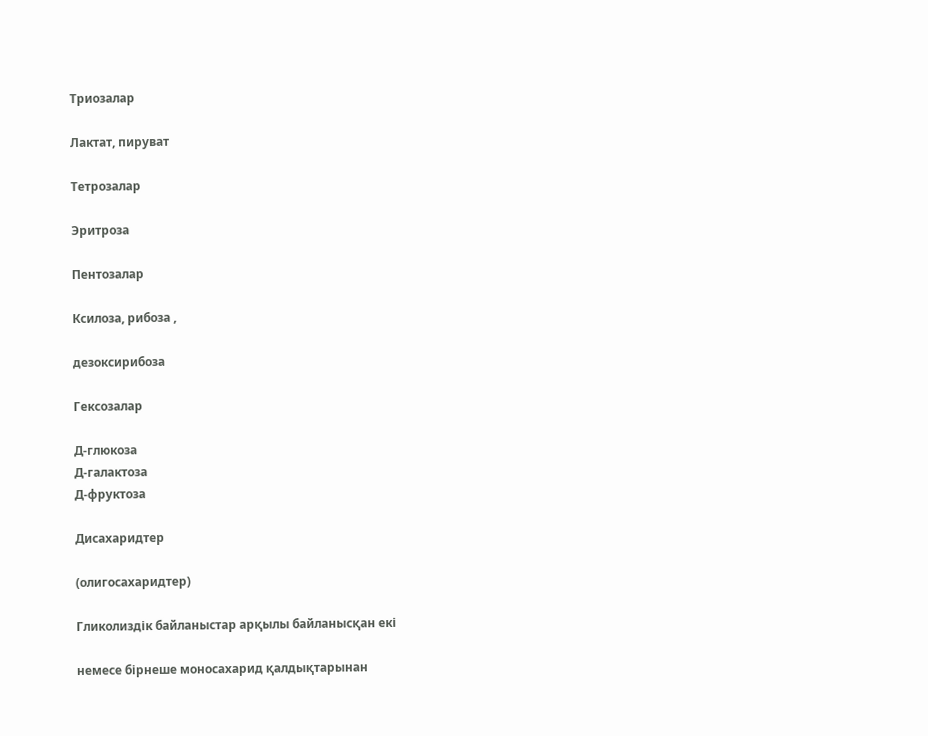Триозалар

Лактат, пируват

Тетрозалар

Эритроза

Пентозалар

Ксилоза, рибоза ,

дезоксирибоза

Гексозалар

Д-глюкоза
Д-галактоза
Д-фруктоза

Дисахаридтер

(олигосахаридтер)

Гликолиздік байланыстар арқылы байланысқан екі

немесе бірнеше моносахарид қалдықтарынан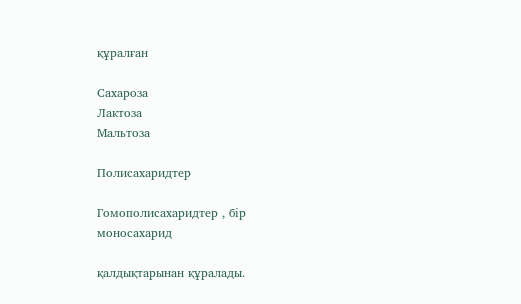құралған

Сахароза
Лактоза
Мальтоза

Полисахаридтер

Гомополисахаридтер , бір моносахарид

қалдықтарынан құралады.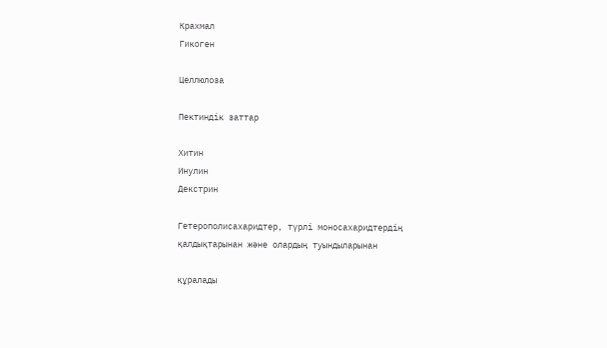Крахмал
Гикоген

Целлюлоза

Пектиндік заттар

Хитин
Инулин
Декстрин

Гетерополисахаридтер, түрлі моносахаридтердің
қалдықтарынан және олардың туындыларынан

құралады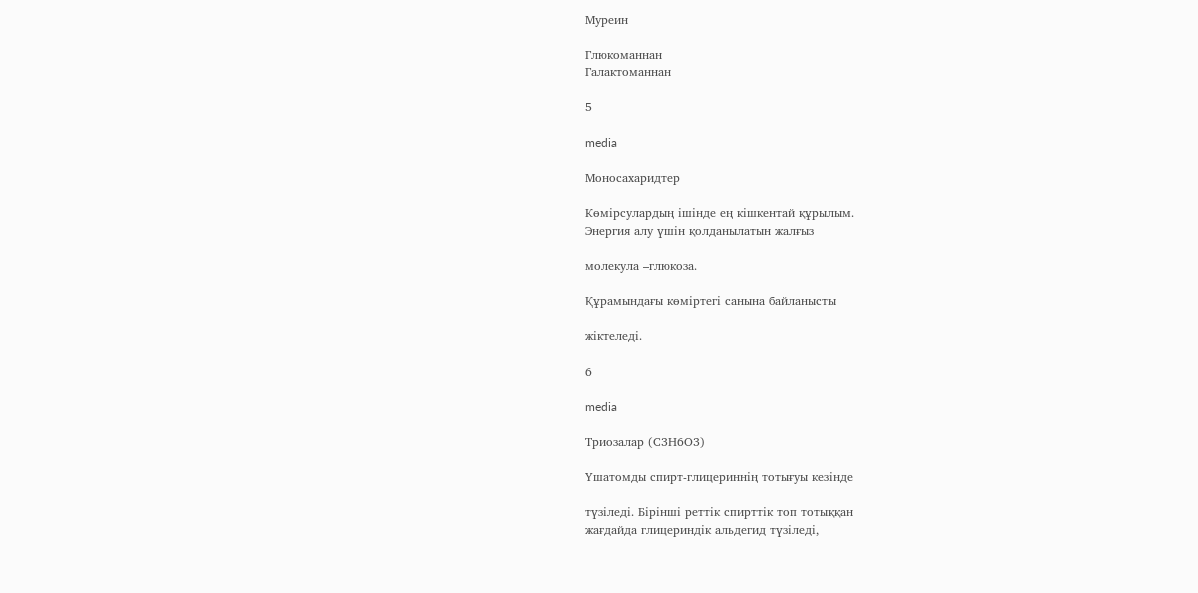Муреин

Глюкоманнан
Галактоманнан

5

media

Моносахаридтер

Көмірсулардың ішінде ең кішкентай құрылым.
Энергия алу үшін қолданылатын жалғыз

молекула –глюкоза.

Құрамындағы көміртегі санына байланысты

жіктеледі.

6

media

Триозалар (С3Н6О3)

Үшатомды спирт-глицериннің тотығуы кезінде

түзіледі. Бірінші реттік спирттік топ тотыққан
жағдайда глицериндік альдегид түзіледі,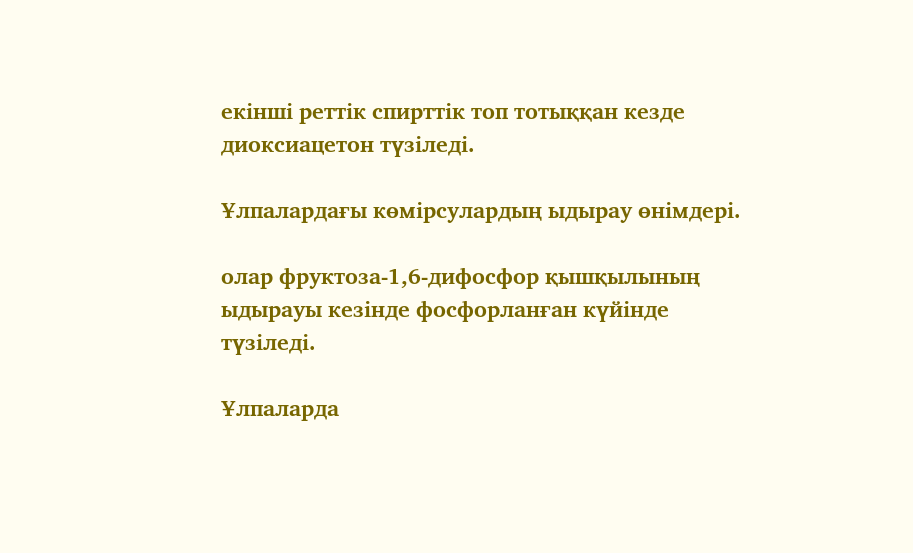екінші реттік спирттік топ тотыққан кезде
диоксиацетон түзіледі.

Ұлпалардағы көмірсулардың ыдырау өнімдері.

олар фруктоза-1,6-дифосфор қышқылының
ыдырауы кезінде фосфорланған күйінде
түзіледі.

Ұлпаларда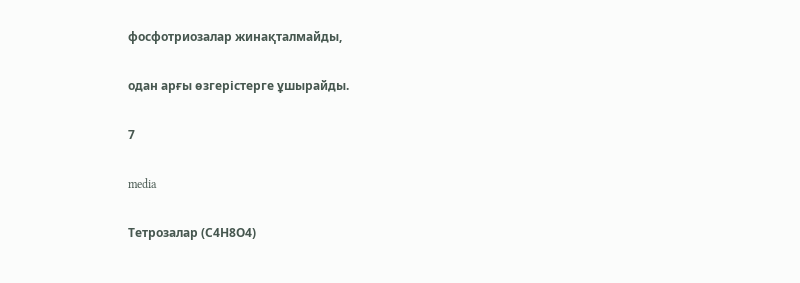фосфотриозалар жинақталмайды,

одан арғы өзгерістерге ұшырайды.

7

media

Тетрозалар (С4Н8О4)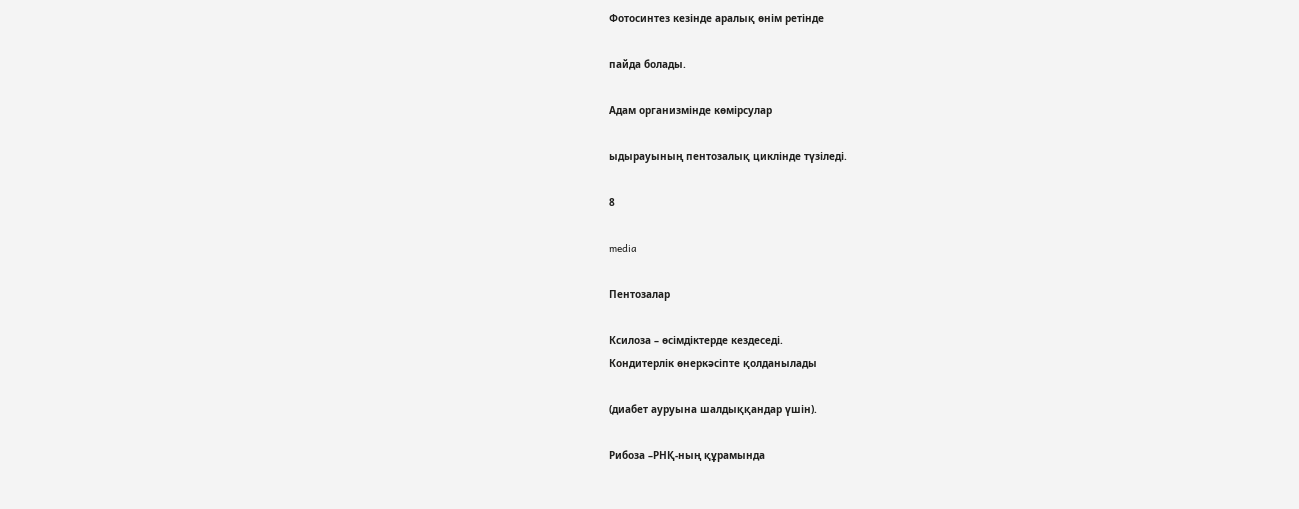Фотосинтез кезінде аралық өнім ретінде

пайда болады.

Адам организмінде көмірсулар

ыдырауының пентозалық циклінде түзіледі.

8

media

Пентозалар

Ксилоза – өсімдіктерде кездеседі.
Кондитерлік өнеркәсіпте қолданылады

(диабет ауруына шалдыққандар үшін).

Рибоза –РНҚ-ның құрамында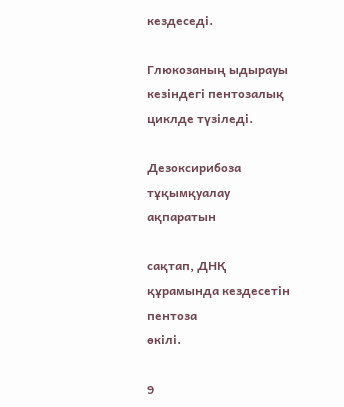кездеседі.

Глюкозаның ыдырауы кезіндегі пентозалық
циклде түзіледі.

Дезоксирибоза тұқымқуалау ақпаратын

сақтап, ДНҚ құрамында кездесетін пентоза
өкілі.

9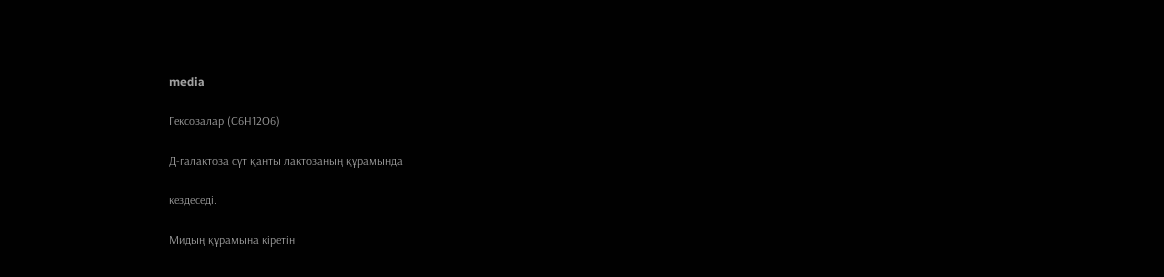media

Гексозалар (С6Н12О6)

Д-галактоза сүт қанты лактозаның құрамында

кездеседі.

Мидың құрамына кіретін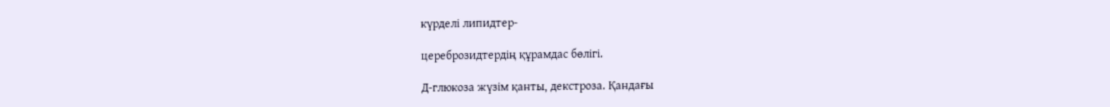күрделі липидтер-

цереброзидтердің құрамдас бөлігі.

Д-глюкоза жүзім қанты, декстроза. Қандағы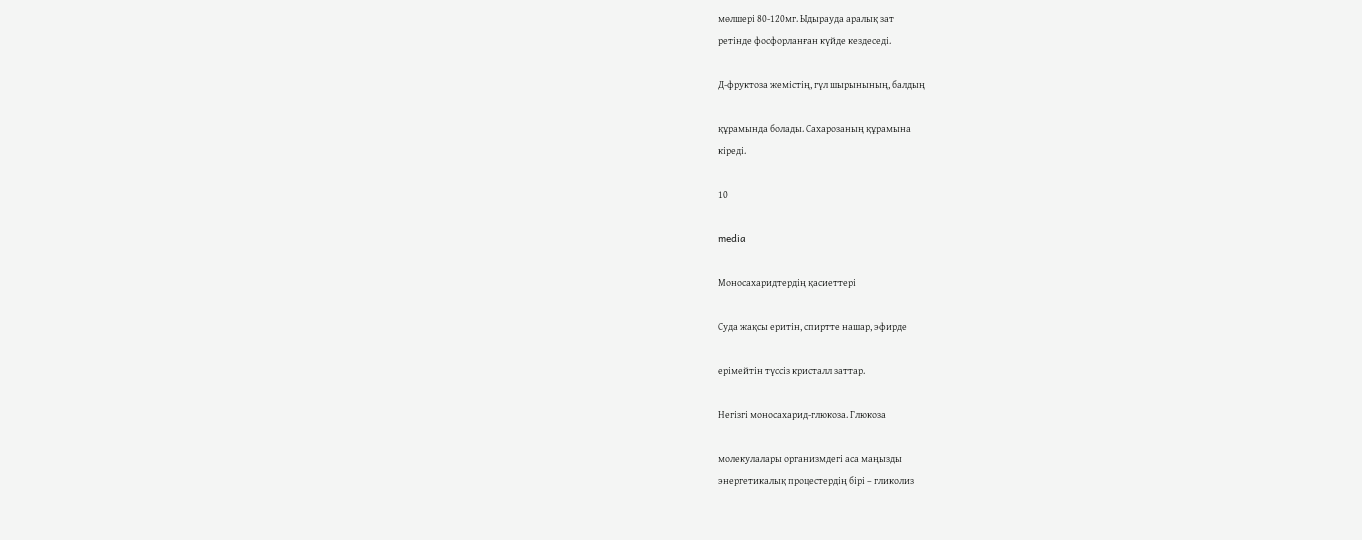мөлшері 80-120мг. Ыдырауда аралық зат
ретінде фосфорланған күйде кездеседі.

Д-фруктоза жемістің, гүл шырынының, балдың

құрамында болады. Сахарозаның құрамына
кіреді.

10

media

Моносахаридтердің қасиеттері

Суда жақсы еритін, спиртте нашар, эфирде

ерімейтін түссіз кристалл заттар.

Негізгі моносахарид-глюкоза. Глюкоза

молекулалары организмдегі аса маңызды
энергетикалық процестердің бірі – гликолиз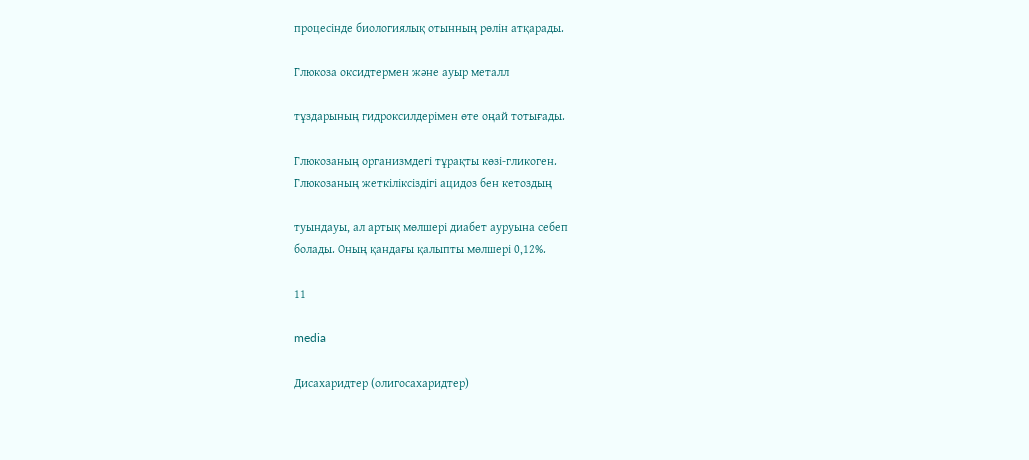процесінде биологиялық отынның рөлін атқарады.

Глюкоза оксидтермен және ауыр металл

тұздарының гидроксилдерімен өте оңай тотығады.

Глюкозаның организмдегі тұрақты көзі-гликоген.
Глюкозаның жеткіліксіздігі ацидоз бен кетоздың

туындауы, ал артық мөлшері диабет ауруына себеп
болады. Оның қандағы қалыпты мөлшері 0,12%.

11

media

Дисахаридтер (олигосахаридтер)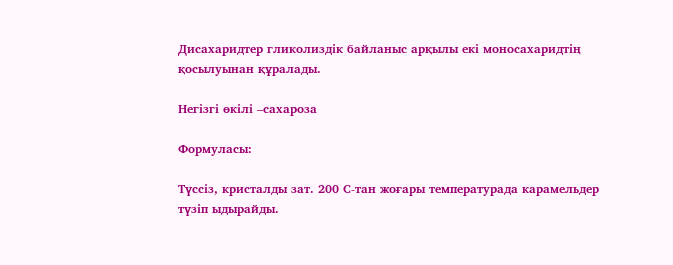Дисахаридтер гликолиздік байланыс арқылы екі моносахаридтің
қосылуынан құралады.

Негізгі өкілі –сахароза

Формуласы:

Түссіз, кристалды зат. 200 С-тан жоғары температурада карамельдер
түзіп ыдырайды.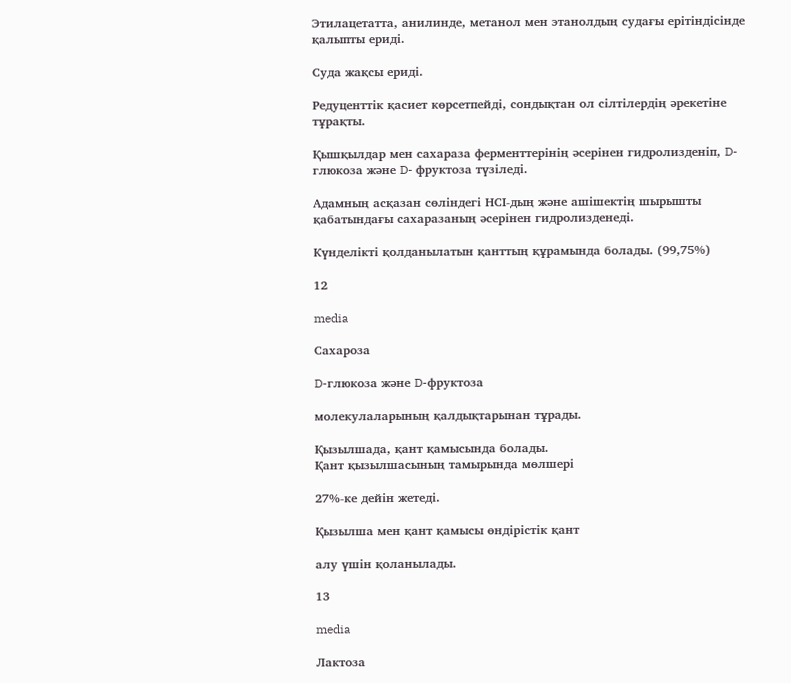Этилацетатта, анилинде, метанол мен этанолдың судағы ерітіндісінде
қалыпты ериді.

Суда жақсы ериді.

Редуценттік қасиет көрсетпейді, сондықтан ол сілтілердің әрекетіне
тұрақты.

Қышқылдар мен сахараза ферменттерінің әсерінен гидролизденіп, D-
глюкоза және D- фруктоза түзіледі.

Адамның асқазан сөліндегі НСІ-дың және ашішектің шырышты
қабатындағы сахаразаның әсерінен гидролизденеді.

Күнделікті қолданылатын қанттың құрамында болады. (99,75%)

12

media

Сахароза

D-глюкоза және D-фруктоза

молекулаларының қалдықтарынан тұрады.

Қызылшада, қант қамысында болады.
Қант қызылшасының тамырында мөлшері

27%-ке дейін жетеді.

Қызылша мен қант қамысы өндірістік қант

алу үшін қоланылады.

13

media

Лактоза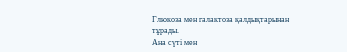Глюкоза мен галактоза қалдықтарынан тұрады.
Ана сүті мен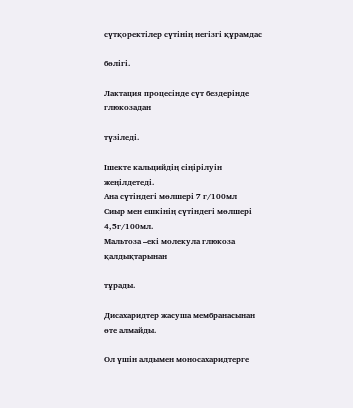сүтқоректілер сүтінің негізгі құрамдас

бөлігі.

Лактация процесінде сүт бездерінде глюкозадан

түзіледі.

Ішекте кальцийдің сіңірілуін жеңілдетеді.
Ана сүтіндегі мөлшері 7 г/100мл
Сиыр мен ешкінің сүтіндегі мөлшері 4,5г/100мл.
Мальтоза –екі молекула глюкоза қалдықтарынан

тұрады.

Дисахаридтер жасуша мембранасынан өте алмайды.

Ол үшін алдымен моносахаридтерге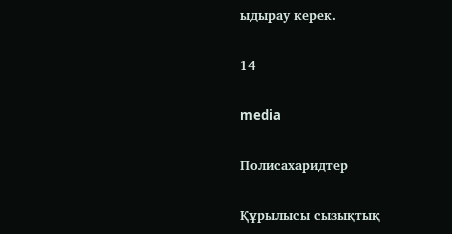ыдырау керек.

14

media

Полисахаридтер

Құрылысы сызықтық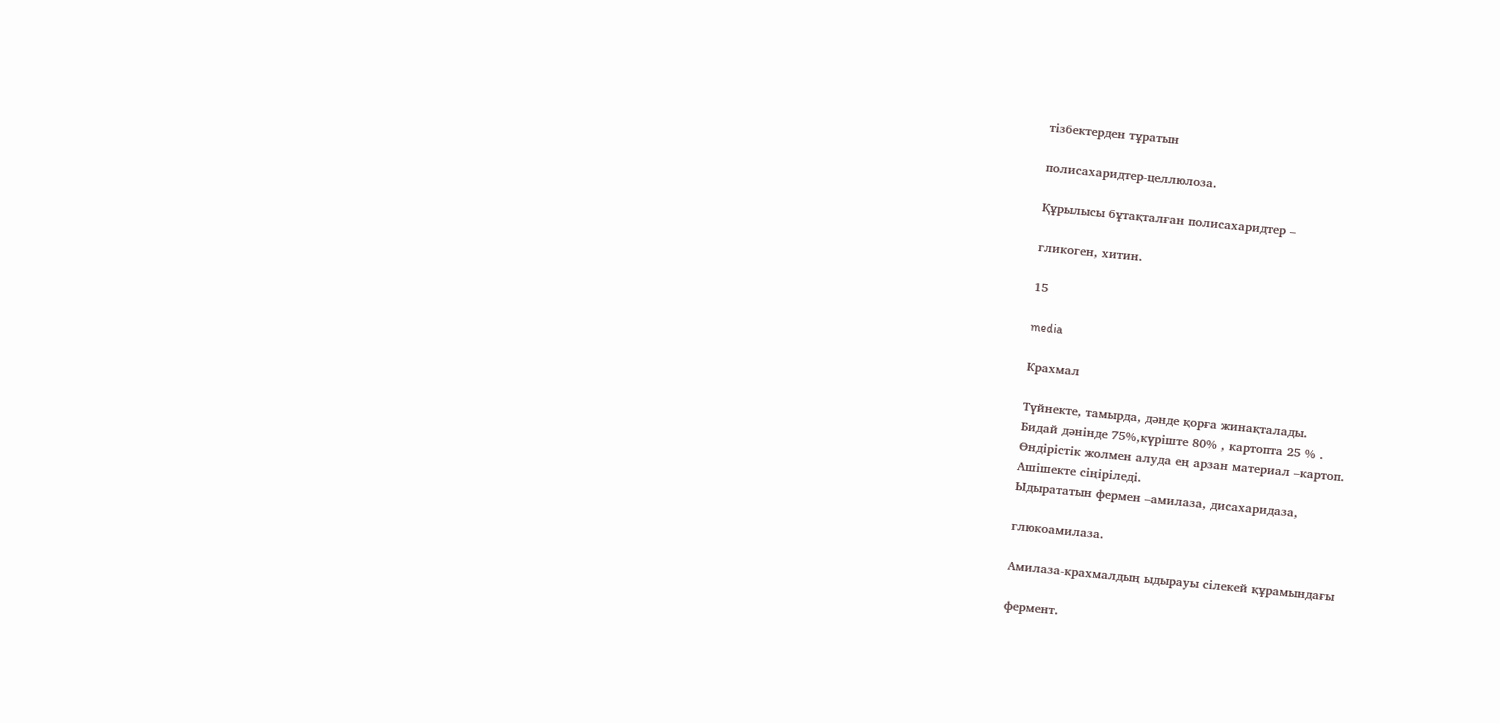тізбектерден тұратын

полисахаридтер-целлюлоза.

Құрылысы бұтақталған полисахаридтер –

гликоген, хитин.

15

media

Крахмал

Түйнекте, тамырда, дәнде қорға жинақталады.
Бидай дәнінде 75%,күріште 80% , картопта 25 % .
Өндірістік жолмен алуда ең арзан материал –картоп.
Ашішекте сіңіріледі.
Ыдырататын фермен –амилаза, дисахаридаза,

глюкоамилаза.

Амилаза-крахмалдың ыдырауы сілекей құрамындағы

фермент.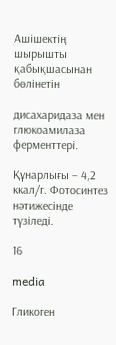Ашішектің шырышты қабықшасынан бөлінетін

дисахаридаза мен глюкоамилаза ферменттері.

Құнарлығы – 4,2 ккал/г. Фотосинтез нәтижесінде түзіледі.

16

media

Гликоген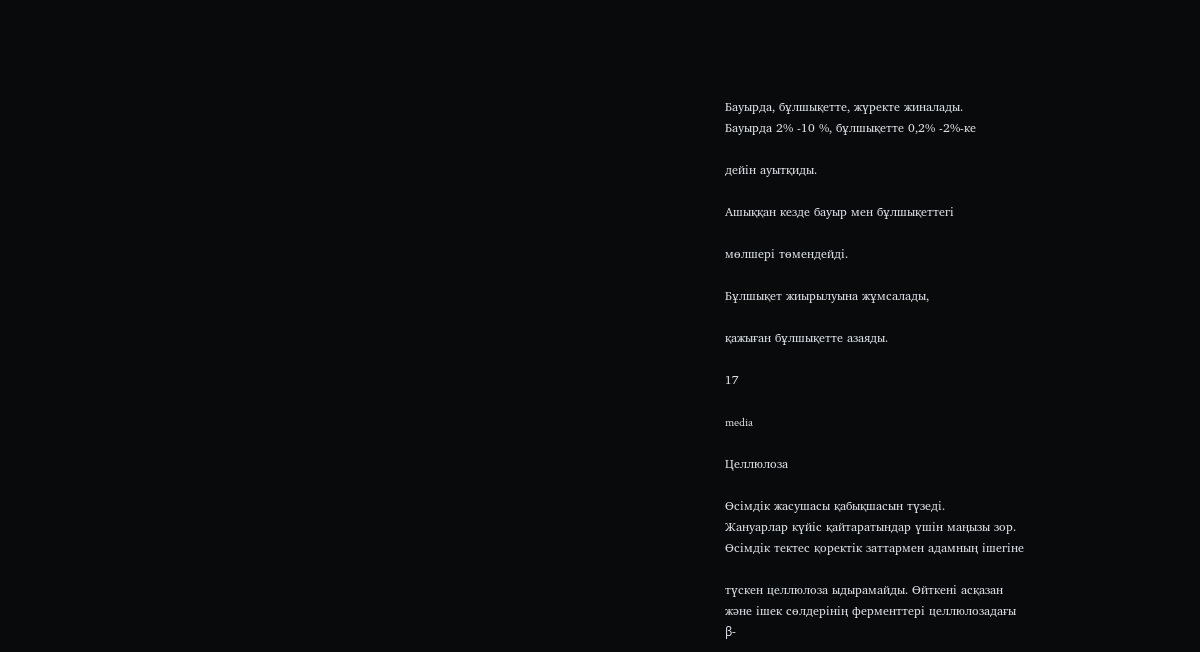Бауырда, бұлшықетте, жүректе жиналады.
Бауырда 2% -10 %, бұлшықетте 0,2% -2%-ке

дейін ауытқиды.

Ашыққан кезде бауыр мен бұлшықеттегі

мөлшері төмендейді.

Бұлшықет жиырылуына жұмсалады,

қажыған бұлшықетте азаяды.

17

media

Целлюлоза

Өсімдік жасушасы қабықшасын түзеді.
Жануарлар күйіс қайтаратындар үшін маңызы зор.
Өсімдік тектес қоректік заттармен адамның ішегіне

түскен целлюлоза ыдырамайды. Өйткені асқазан
және ішек сөлдерінің ферменттері целлюлозадағы
β-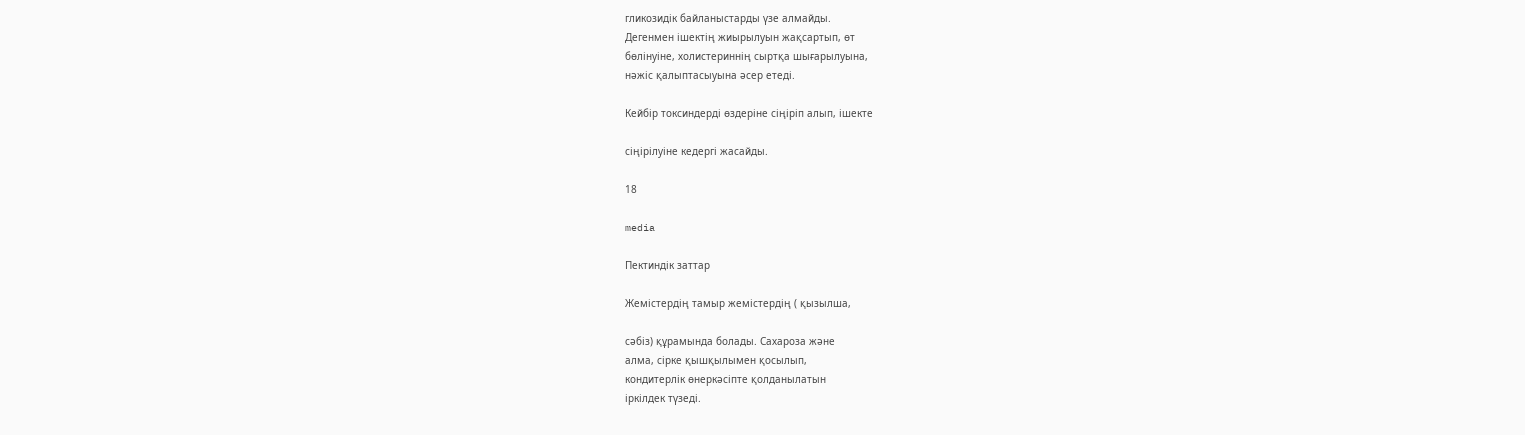гликозидік байланыстарды үзе алмайды.
Дегенмен ішектің жиырылуын жақсартып, өт
бөлінуіне, холистериннің сыртқа шығарылуына,
нәжіс қалыптасыуына әсер етеді.

Кейбір токсиндерді өздеріне сіңіріп алып, ішекте

сіңірілуіне кедергі жасайды.

18

media

Пектиндік заттар

Жемістердің тамыр жемістердің ( қызылша,

сәбіз) құрамында болады. Сахароза және
алма, сірке қышқылымен қосылып,
кондитерлік өнеркәсіпте қолданылатын
іркілдек түзеді.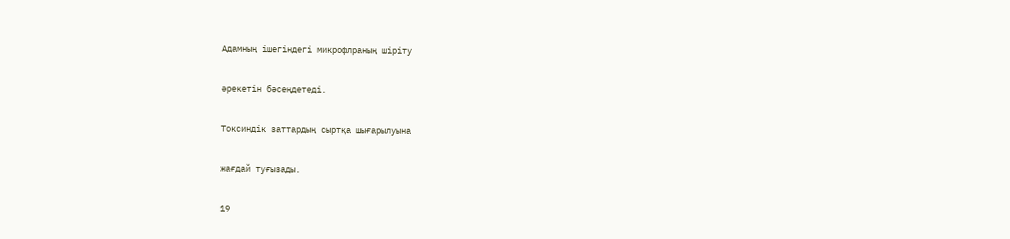Адамның ішегіндегі микрофлраның шіріту

әрекетін бәсеңдетеді.

Токсиндік заттардың сыртқа шығарылуына

жағдай туғызады.

19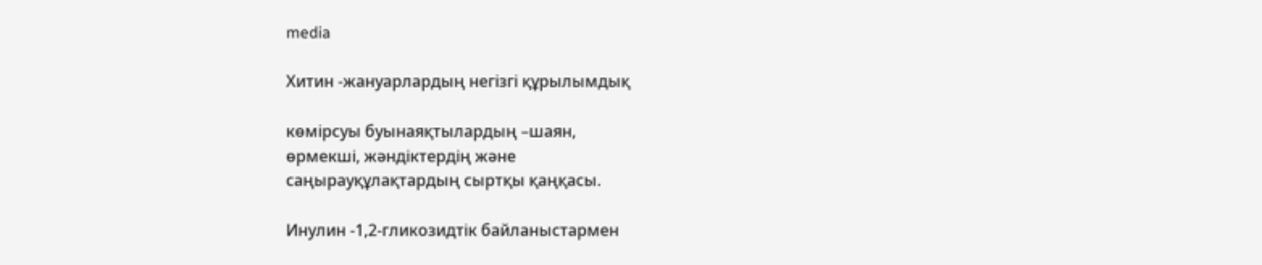media

Хитин -жануарлардың негізгі құрылымдық

көмірсуы буынаяқтылардың –шаян,
өрмекші, жәндіктердің және
саңырауқұлақтардың сыртқы қаңқасы.

Инулин -1,2-гликозидтік байланыстармен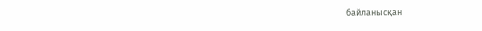байланысқан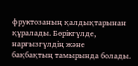фруктозаның қалдықтарынан
құралады. Бөрікгүлде, нарғызгүлдің және
бақбақтың тамырында болады.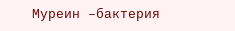Муреин –бактерия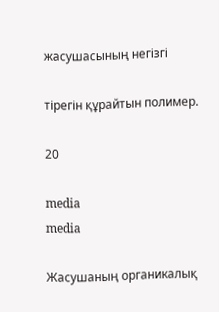жасушасының негізгі

тірегін құрайтын полимер.

20

media
media

Жасушаның органикалық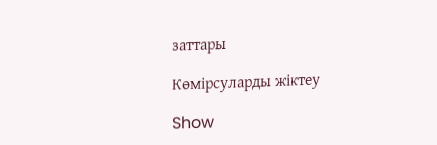заттары

Көмірсуларды жіктеу

Show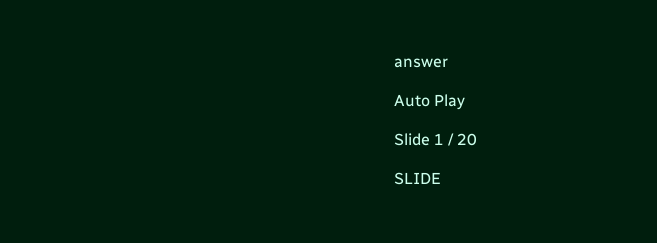answer

Auto Play

Slide 1 / 20

SLIDE